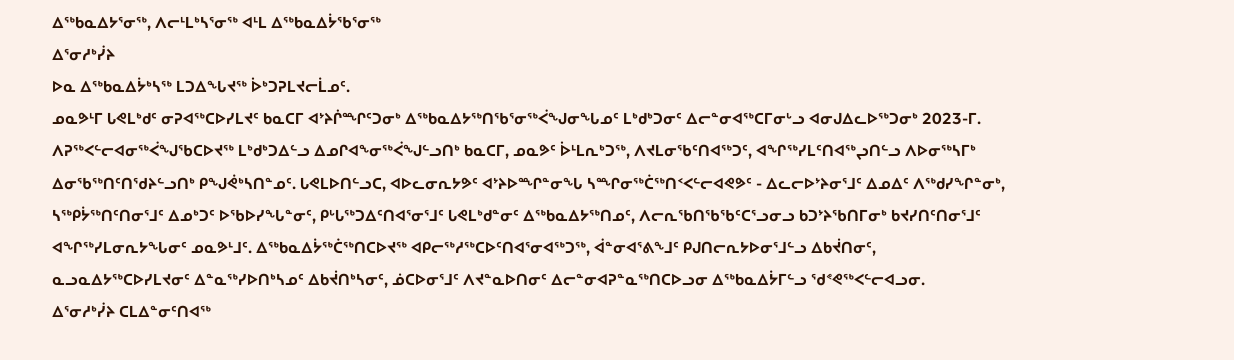ᐃᖅᑲᓇᐃᔭᕐᓂᖅ, ᐱᓕᒻᒪᒃᓴᕐᓂᖅ ᐊᒻᒪ ᐃᖅᑲᓇᐃᔮᖃᕐᓂᖅ
ᐃᕐᓂᓱᒃᓰᔨ
ᐅᓇ ᐃᖅᑲᓇᐃᔮᒃᓴᖅ ᒪᑐᐃᖓᔪᖅ ᐆᒃᑐᕈᒪᔪᓕᒫᓄᑦ.
ᓄᓇᕗᒻᒥ ᒐᕙᒪᒃᑯᑦ ᓂᕈᐊᖅᑕᐅᓯᒪᔪᑦ ᑲᓇᑕᒥ ᐊᔾᔨᒌᙱᑦᑐᓂᒃ ᐃᖅᑲᓇᐃᔭᖅᑎᖃᕐᓂᖅᐹᖑᓂᖓᓄᑦ ᒪᒃᑯᒃᑐᓂᑦ ᐃᓕᓐᓂᐊᖅᑕᒥᓂᒡᓗ ᐊᓂᒍᐃᓚᐅᖅᑐᓂᒃ 2023-ᒥ. ᐱᕈᖅᐸᓪᓕᐊᓂᖅᐹᖑᖃᑕᐅᔪᖅ ᒪᒃᑯᒃᑐᐃᓪᓗ ᐃᓄᒋᐊᖕᓂᖅᐹᖑᓪᓗᑎᒃ ᑲᓇᑕᒥ, ᓄᓇᕗᑦ ᐆᒻᒪᕆᒃᑐᖅ, ᐱᔪᒪᓂᖃᑦᑎᐊᖅᑐᑦ, ᐊᖏᖅᓯᒪᑦᑎᐊᖅᖢᑎᓪᓗ ᐱᐅᓂᖅᓴᒥᒃ ᐃᓂᖃᖅᑎᑦᑎᖁᔨᓪᓗᑎᒃ ᑭᖑᕚᒃᓴᑎᓐᓄᑦ. ᒐᕙᒪᐅᑎᓪᓗᑕ, ᐊᐅᓚᓂᕆᔭᕗᑦ ᐊᔾᔨᐅᙱᓐᓂᖓ ᓴᙱᓂᖅᑖᖅᑎᑉᐸᓪᓕᐊᕙᕗᑦ - ᐃᓚᓕᐅᔾᔨᓂᕐᒧᑦ ᐃᓄᐃᑦ ᐱᖅᑯᓯᖏᓐᓂᒃ, ᓴᖅᑭᔮᖅᑎᑦᑎᓂᕐᒧᑦ ᐃᓄᒃᑐᑦ ᐅᖃᐅᓯᖓᓐᓂᑦ, ᑭᒡᒐᖅᑐᐃᑦᑎᐊᕐᓂᕐᒧᑦ ᒐᕙᒪᒃᑯᓐᓂᑦ ᐃᖅᑲᓇᐃᔭᖅᑎᓄᑦ, ᐱᓕᕆᖃᑎᖃᖃᑦᑕᕐᓗᓂᓗ ᑲᑐᔾᔨᖃᑎᒥᓂᒃ ᑲᔪᓯᑎᑦᑎᓂᕐᒧᑦ ᐊᖏᖅᓯᒪᓂᕆᔭᖓᓂᑦ ᓄᓇᕗᒻᒧᑦ. ᐃᖅᑲᓇᐃᔮᖅᑖᖅᑎᑕᐅᔪᖅ ᐊᑭᓕᖅᓱᖅᑕᐅᑦᑎᐊᕐᓂᐊᖅᑐᖅ, ᐋᓐᓂᐊᕐᕕᖕᒧᑦ ᑭᒍᑎᓕᕆᔭᐅᓂᕐᒧᓪᓗ ᐃᑲᔫᑎᓂᑦ, ᓇᓗᓇᐃᔭᖅᑕᐅᓯᒪᔪᓂᑦ ᐃᓐᓇᖅᓯᐅᑎᒃᓴᓄᑦ ᐃᑲᔫᑎᒃᓴᓂᑦ, ᓅᑕᐅᓂᕐᒧᑦ ᐱᔪᓐᓇᐅᑎᓂᑦ ᐃᓕᓐᓂᐊᕈᓐᓇᖅᑎᑕᐅᓗᓂ ᐃᖅᑲᓇᐃᔮᒥᓪᓗ ᖁᕝᕙᖅᐸᓪᓕᐊᓗᓂ.
ᐃᕐᓂᓱᒃᓰᔨ ᑕᒪᐃᓐᓂᑦᑎᐊᖅ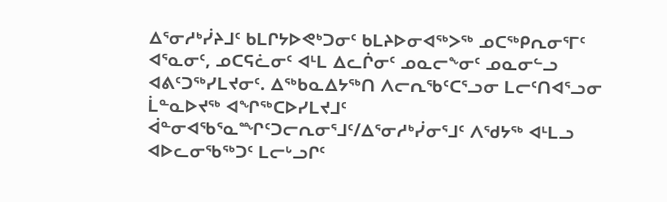ᐃᕐᓂᓱᒃᓰᔨᒧᑦ ᑲᒪᒋᔭᐅᕙᒃᑐᓂᑦ ᑲᒪᔨᐅᓂᐊᖅᐳᖅ ᓄᑕᖅᑭᕆᓂᕐᒥᑦ ᐊᕐᓇᓂᑦ, ᓄᑕᕋᓛᓂᑦ ᐊᒻᒪ ᐃᓚᒌᓂᑦ ᓄᓇᓕᖕᓂᑦ ᓄᓇᓂᓪᓗ ᐊᕕᑦᑐᖅᓯᒪᔪᓂᑦ. ᐃᖅᑲᓇᐃᔭᖅᑎ ᐱᓕᕆᖃᑦᑕᕐᓗᓂ ᒪᓕᑦᑎᐊᕐᓗᓂ ᒫᓐᓇᐅᔪᖅ ᐊᖏᖅᑕᐅᓯᒪᔪᒧᑦ ᐋᓐᓂᐊᖃᕐᓇᙱᑦᑐᓕᕆᓂᕐᒧᑦ/ᐃᕐᓂᓱᒃᓰᓂᕐᒧᑦ ᐱᖁᔭᖅ ᐊᒻᒪᓗ ᐊᐅᓚᓂᖃᖅᑐᑦ ᒪᓕᒡᓗᒋᑦ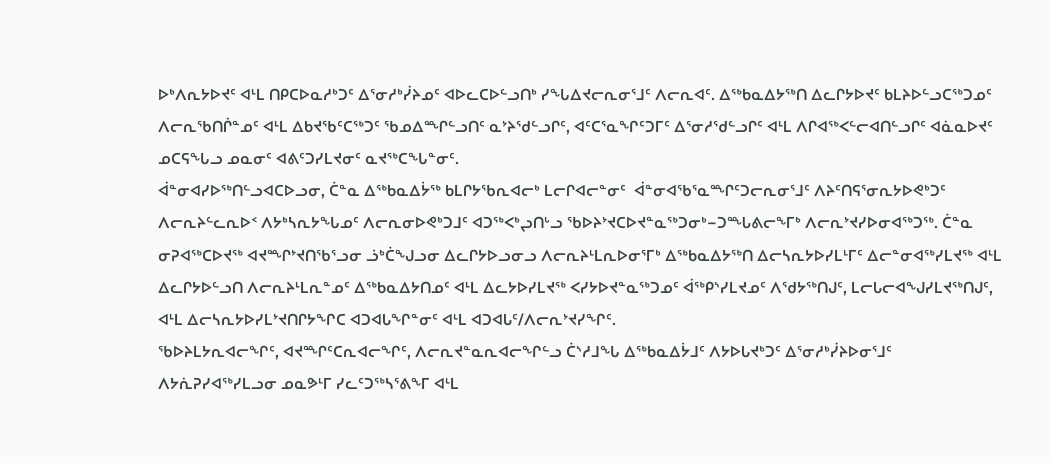ᐅᒃᐱᕆᔭᐅᔪᑦ ᐊᒻᒪ ᑎᑭᑕᐅᓇᓱᒃᑐᑦ ᐃᕐᓂᓱᒃᓰᔨᓄᑦ ᐊᐅᓚᑕᐅᓪᓗᑎᒃ ᓯᖓᐃᔪᓕᕆᓂᕐᒧᑦ ᐱᓕᕆᐊᑦ. ᐃᖅᑲᓇᐃᔭᖅᑎ ᐃᓚᒋᔭᐅᔪᑦ ᑲᒪᔨᐅᓪᓗᑕᖅᑐᓄᑦ ᐱᓕᕆᖃᑎᒌᓐᓄᑦ ᐊᒻᒪ ᐃᑲᔪᖃᑦᑕᖅᑐᑦ ᖃᓄᐃᙱᓪᓗᑎᑦ ᓇᔾᔨᖁᓪᓗᒋᑦ, ᐊᑦᑕᕐᓇᖏᑦᑐᒥᑦ ᐃᕐᓂᓱᖁᓪᓗᒋᑦ ᐊᒻᒪ ᐱᒋᐊᖅᐸᓪᓕᐊᑎᓪᓗᒋᑦ ᐊᓈᓇᐅᔪᑦ ᓄᑕᕋᖓᓗ ᓄᓇᓂᑦ ᐊᕕᑦᑐᓯᒪᔪᓂᑦ ᓇᔪᖅᑕᖓᓐᓂᑦ.
ᐋᓐᓂᐊᓯᐅᖅᑎᓪᓗᐊᑕᐅᓗᓂ, ᑖᓐᓇ ᐃᖅᑲᓇᐃᔮᖅ ᑲᒪᒋᔭᖃᕆᐊᓕᒃ ᒪᓕᒋᐊᓕᓐᓂᑦ  ᐋᓐᓂᐊᖃᕐᓇᙱᑦᑐᓕᕆᓂᕐᒧᑦ ᐱᔨᑦᑎᕋᕐᓂᕆᔭᐅᕙᒃᑐᑦ ᐱᓕᕆᔨᓪᓚᕆᐅᑉ ᐱᔭᒃᓴᕆᔭᖓᓄᑦ ᐱᓕᕆᓂᐅᕙᒃᑐᒧᑦ ᐊᑐᖅᐸᒃᖢᑎᒡᓗ ᖃᐅᔨᔾᔪᑕᐅᔪᓐᓇᖅᑐᓂᒃ−ᑐᙵᕕᓕᖕᒥᒃ ᐱᓕᕆᔾᔪᓯᐅᓂᐊᖅᑐᖅ. ᑖᓐᓇ ᓂᕈᐊᖅᑕᐅᔪᖅ ᐊᔪᙱᔾᔪᑎᖃᕐᓗᓂ ᓘᒃᑖᖑᓗᓂ ᐃᓚᒋᔭᐅᓗᓂᓗ ᐱᓕᕆᔨᒻᒪᕆᐅᓂᕐᒥᒃ ᐃᖅᑲᓇᐃᔭᖅᑎ ᐃᓕᓴᕆᔭᐅᓯᒪᒻᒥᑦ ᐃᓕᓐᓂᐊᖅᓯᒪᔪᖅ ᐊᒻᒪ ᐃᓚᒋᔭᐅᓪᓗᑎ ᐱᓕᕆᔨᒻᒪᕆᓐᓄᑦ ᐃᖅᑲᓇᐃᔭᑎᓄᑦ ᐊᒻᒪ ᐃᓚᔭᐅᓯᒪᔪᖅ ᐸᓯᔭᐅᔪᓐᓇᖅᑐᓄᑦ ᐋᖅᑭᔅᓯᒪᔪᓄᑦ ᐱᖁᔭᖅᑎᒍᑦ, ᒪᓕᒐᓕᐊᖑᓯᒪᔪᖅᑎᒍᑦ, ᐊᒻᒪ ᐃᓕᓴᕆᔭᐅᓯᒪᔾᔪᑎᒋᔭᖏᑕ ᐊᑐᐊᒐᖏᓐᓂᑦ ᐊᒻᒪ ᐊᑐᐊᒐᑦ/ᐱᓕᕆᔾᔪᓯᖏᑦ.
ᖃᐅᔨᒪᔭᕆᐊᓕᖏᑦ, ᐊᔪᙱᑦᑕᕆᐊᓕᖏᑦ, ᐱᓕᕆᔪᓐᓇᕆᐊᓕᖏᓪᓗ ᑖᔅᓱᒧᖓ ᐃᖅᑲᓇᐃᔮᒧᑦ ᐱᔭᐅᒐᔪᒃᑐᑦ ᐃᕐᓂᓱᒃᓰᔨᐅᓂᕐᒧᑦ ᐱᔭᕇᕈᓯᐊᖅᓯᒪᓗᓂ ᓄᓇᕗᒻᒥ ᓯᓚᑦᑐᖅᓴᕐᕕᖕᒥ ᐊᒻᒪ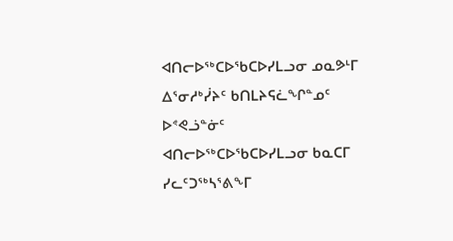ᐊᑎᓕᐅᖅᑕᐅᖃᑕᐅᓯᒪᓗᓂ ᓄᓇᕗᒻᒥ ᐃᕐᓂᓱᒃᓰᔨᑦ ᑲᑎᒪᔨᕋᓛᖏᓐᓄᑦ ᐅᕝᕙᓘᓐᓃᑦ ᐊᑎᓕᐅᖅᑕᐅᖃᑕᐅᓯᒪᓗᓂ ᑲᓇᑕᒥ ᓯᓚᑦᑐᖅᓴᕐᕕᖕᒥ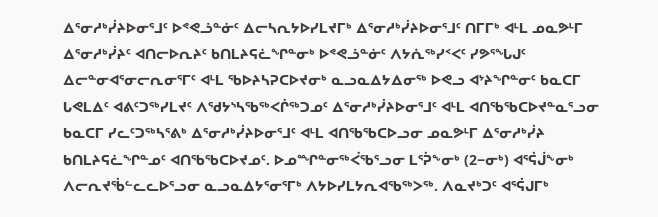ᐃᕐᓂᓱᒃᓰᔨᐅᓂᕐᒧᑦ ᐅᕝᕙᓘᓐᓃᑦ ᐃᓕᓴᕆᔭᐅᓯᒪᔪᒥᒃ ᐃᕐᓂᓱᒃᓰᔨᐅᓂᕐᒧᑦ ᑎᒥᒥᒃ ᐊᒻᒪ ᓄᓇᕗᒻᒥ ᐃᕐᓂᓱᒃᓰᔨᑦ ᐊᑎᓕᐅᕆᔨᑦ ᑲᑎᒪᔨᕋᓛᖏᓐᓂᒃ ᐅᕝᕙᓘᓐᓃᑦ ᐱᔭᕇᖅᓯᑉᐸᑦ ᓯᕗᕐᖓᒍᑦ ᐃᓕᓐᓂᐊᕐᓂᓕᕆᓂᕐᒥᑦ ᐊᒻᒪ ᖃᐅᔨᓴᕈᑕᐅᔪᓂᒃ ᓇᓗᓇᐃᔭᐃᓂᖅ ᐅᕙᓗ ᐊᔾᔨᖏᓐᓂᑦ ᑲᓇᑕᒥ ᒐᕙᒪᐃᑦ ᐊᕕᑦᑐᖅᓯᒪᔪᑦ ᐱᖁᔭᔅᓴᖃᖅᐸᒌᖅᑐᓄᑦ ᐃᕐᓂᓱᒃᓰᔨᐅᓂᕐᒧᑦ ᐊᒻᒪ ᐊᑎᖃᖃᑕᐅᔪᓐᓇᕐᓗᓂ ᑲᓇᑕᒥ ᓯᓚᑦᑐᖅᓴᕐᕕᒃ ᐃᕐᓂᓱᒃᓰᔨᐅᓂᕐᒧᑦ ᐊᒻᒪ ᐊᑎᖃᖃᑕᐅᓗᓂ ᓄᓇᕗᒻᒥ ᐃᕐᓂᓱᒃᓰᔨ ᑲᑎᒪᔨᕋᓛᖏᓐᓄᑦ ᐊᑎᖃᖃᑕᐅᔪᓄᑦ. ᐅᓄᙱᓐᓂᖅᐹᖃᕐᓗᓂ ᒪᕐᕉᖕᓂᒃ (2−ᓂᒃ) ᐊᕐᕌᒎᖕᓂᒃ ᐱᓕᕆᔪᖄᓪᓚᓚᐅᕐᓗᓂ ᓇᓗᓇᐃᔭᕐᓂᕐᒥᒃ ᐱᔭᐅᓯᒪᔭᕆᐊᖃᖅᐳᖅ. ᐱᓇᔪᒃᑐᑦ ᐊᕐᕌᒍᒥᒃ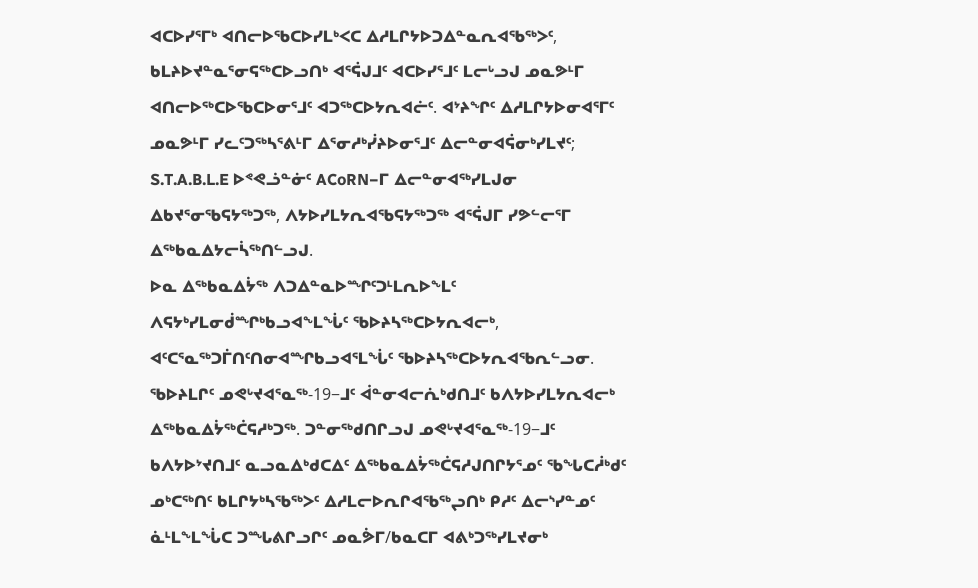ᐊᑕᐅᓯᕐᒥᒃ ᐊᑎᓕᐅᖃᑕᐅᓯᒪᒃᐸᑕ ᐃᓱᒪᒋᔭᐅᑐᐃᓐᓇᕆᐊᖃᖅᐳᑦ, ᑲᒪᔨᐅᔪᓐᓇᕐᓂᕋᖅᑕᐅᓗᑎᒃ ᐊᕐᕌᒍᒧᑦ ᐊᑕᐅᓯᕐᒧᑦ ᒪᓕᒡᓗᒍ ᓄᓇᕗᒻᒥ ᐊᑎᓕᐅᖅᑕᐅᖃᑕᐅᓂᕐᒧᑦ ᐊᑐᖅᑕᐅᔭᕆᐊᓖᑦ. ᐊᔾᔨᖏᑦ ᐃᓱᒪᒋᔭᐅᓂᐊᕐᒥᑦ ᓄᓇᕗᒻᒥ ᓯᓚᑦᑐᖅᓴᕐᕕᒻᒥ ᐃᕐᓂᓱᒃᓰᔨᐅᓂᕐᒧᑦ ᐃᓕᓐᓂᐊᕌᓂᒃᓯᒪᔪᑦ; S.T.A.B.L.E ᐅᕝᕙᓘᓐᓃᑦ ACoRN−ᒥ ᐃᓕᓐᓂᐊᖅᓯᒪᒍᓂ ᐃᑲᔪᕐᓂᖃᕋᔭᖅᑐᖅ, ᐱᔭᐅᓯᒪᔭᕆᐊᖃᕋᔭᖅᑐᖅ ᐊᕐᕌᒍᒥ ᓯᕗᓪᓕᕐᒥ ᐃᖅᑲᓇᐃᔭᓕᓵᖅᑎᓪᓗᒍ.
ᐅᓇ ᐃᖅᑲᓇᐃᔮᖅ ᐱᑐᐃᓐᓇᐅᙱᑦᑐᒻᒪᕆᐅᖕᒪᑦ ᐱᕋᔭᒃᓯᒪᓂᑰᙱᒃᑲᓗᐊᖕᒪᖔᑦ ᖃᐅᔨᓴᖅᑕᐅᔭᕆᐊᓕᒃ, ᐊᑦᑕᕐᓇᖅᑐᒦᑎᑦᑎᓂᐊᙱᑲᓗᐊᕐᒪᖔᑦ ᖃᐅᔨᓴᖅᑕᐅᔭᕆᐊᖃᕆᓪᓗᓂ.
ᖃᐅᔨᒪᒋᑦ ᓄᕙᒡᔪᐊᕐᓇᖅ-19−ᒧᑦ ᐋᓐᓂᐊᓕᕇᒃᑯᑎᒧᑦ ᑲᐱᔭᐅᓯᒪᔭᕆᐊᓕᒃ ᐃᖅᑲᓇᐃᔮᖅᑖᕋᓱᒃᑐᖅ. ᑐᓐᓂᖅᑯᑎᒋᓗᒍ ᓄᕙᒡᔪᐊᕐᓇᖅ-19−ᒧᑦ ᑲᐱᔭᐅᔾᔪᑎᒧᑦ ᓇᓗᓇᐃᒃᑯᑕᐃᑦ ᐃᖅᑲᓇᐃᔮᖅᑖᕋᓱᒍᑎᒋᔭᕐᓄᑦ ᖃᖓᑕᓲᒃᑯᑦ ᓄᒃᑕᖅᑎᑦ ᑲᒪᒋᔭᒃᓴᖃᖅᐳᑦ ᐃᓱᒪᓕᐅᕆᒋᐊᖃᖅᖢᑎᒃ ᑭᓱᑦ ᐃᓕᔅᓯᓐᓄᑦ ᓈᒻᒪᖕᒪᖔᑕ ᑐᙵᕕᒋᓗᒋᑦ ᓄᓇᕘᒥ/ᑲᓇᑕᒥ ᐊᕕᒃᑐᖅᓯᒪᔪᓂᒃ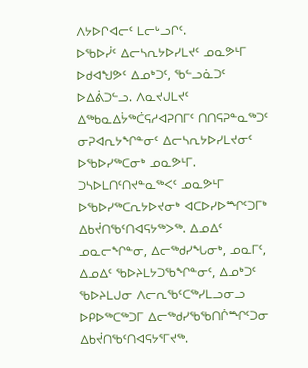ᐱᔭᐅᒋᐊᓕᑦ ᒪᓕᒡᓗᒋᑦ.
ᐅᖃᐅᓰᑦ ᐃᓕᓴᕆᔭᐅᓯᒪᔪᑦ ᓄᓇᕗᒻᒥ ᐅᑯᐊᖑᕗᑦ ᐃᓄᒃᑐᑦ, ᖃᓪᓗᓈᑐᑦ ᐅᐃᕖᑐᓪᓗ. ᐱᓇᔪᒍᒪᔪᑦ ᐃᖅᑲᓇᐃᔮᖅᑖᕋᓱᐊᕈᑎᒥᑦ ᑎᑎᕋᕈᓐᓇᖅᑐᑦ ᓂᕈᐊᕆᔭᖏᓐᓂᑦ ᐃᓕᓴᕆᔭᐅᓯᒪᔪᓂᑦ ᐅᖃᐅᓯᖅᑕᓂᒃ ᓄᓇᕗᒻᒥ. ᑐᓴᐅᒪᑎᑦᑎᔪᓐᓇᖅᐸᑦ ᓄᓇᕗᒻᒥ ᐅᖃᐅᓯᖅᑕᕆᔭᐅᔪᓂᒃ ᐊᑕᐅᓯᐅᙱᑦᑐᒥᒃ ᐃᑲᔫᑎᖃᑦᑎᐊᕋᔭᖅᐳᖅ. ᐃᓄᐃᑦ ᓄᓇᓕᖏᓐᓂ, ᐃᓕᖅᑯᓯᖓᓂᒃ, ᓄᓇᒥᑦ, ᐃᓄᐃᑦ ᖃᐅᔨᒪᔭᑐᖃᖏᓐᓂᑦ, ᐃᓄᒃᑐᑦ ᖃᐅᔨᒪᒍᓂ ᐱᓕᕆᖃᑦᑕᖅᓯᒪᓗᓂᓗ ᐅᑭᐅᖅᑕᖅᑐᒥ ᐃᓕᖅᑯᓯᖃᖃᑎᒌᙱᑦᑐᓂ ᐃᑲᔫᑎᖃᑦᑎᐊᕋᔭᕐᒥᔪᖅ.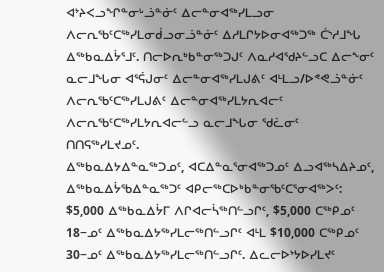ᐊᔾᔨᐸᓗᖏᓐᓂᒡᓘᓐᓃᑦ ᐃᓕᓐᓂᐊᖅᓯᒪᓗᓂ ᐱᓕᕆᖃᑦᑕᖅᓯᒪᓂᑰᓗᓂᓘᓐᓃᑦ ᐃᓱᒪᒋᔭᐅᓂᐊᖅᑐᖅ ᑖᔅᓱᒧᖓ ᐃᖅᑲᓇᐃᔮᕐᒧᑦ. ᑎᓕᐅᕆᒃᑲᓐᓂᖅᑐᒍᑦ ᐱᓇᓱᐊᖁᔨᓪᓗᑕ ᐃᓕᖕᓂᑦ ᓇᓕᒧᖓᓂ ᐊᕐᕌᒍᓂᑦ ᐃᓕᓐᓂᐊᖅᓯᒪᒍᕕᑦ ᐊᒻᒪᓗ/ᐅᕝᕙᓘᓐᓃᑦ ᐱᓕᕆᖃᑦᑕᖅᓯᒪᒍᕕᑦ ᐃᓕᓐᓂᐊᖅᓯᒪᔭᕆᐊᓕᑦ ᐱᓕᕆᖃᑦᑕᖅᓯᒪᔭᕆᐊᓕᓪᓗ ᓇᓕᒧᖓᓂ ᖁᓛᓂᑦ ᑎᑎᕋᖅᓯᒪᔪᓄᑦ.
ᐃᖅᑲᓇᐃᔭᐃᓐᓇᖅᑐᓄᑦ, ᐊᑕᐃᓐᓇᕐᓂᐊᖅᑐᓄᑦ ᐃᓗᐊᖅᓴᐃᔨᓄᑦ, ᐃᖅᑲᓇᐃᔮᖃᐃᓐᓇᖅᑐᑦ ᐊᑭᓕᖅᑕᐅᒃᑲᓐᓂᖃᑦᑕᕐᓂᐊᖅᐳᑦ: $5,000 ᐃᖅᑲᓇᐃᔮᒥ ᐱᒋᐊᓕᓵᖅᑎᓪᓗᒋᑦ, $5,000 ᑕᖅᑭᓄᑦ 18−ᓄᑦ ᐃᖅᑲᓇᐃᔭᖅᓯᒪᓕᖅᑎᓪᓗᒋᑦ ᐊᒻᒪ $10,000 ᑕᖅᑭᓄᑦ 30−ᓄᑦ ᐃᖅᑲᓇᐃᔭᖅᓯᒪᓕᖅᑎᓪᓗᒋᑦ. ᐃᓚᓕᐅᔾᔭᐅᓯᒪᔪᑦ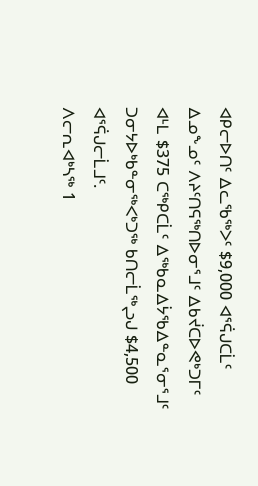ᐊᑭᓕᐅᑎᑦ ᐃᓚᖃᖅᐳᑦ $9,000 ᐊᕐᕌᒍᑕᒫᑦ ᐃᓄᖕᓄᑦ ᐱᔨᑦᑎᕋᖅᑎᐅᓂᕐᒧᑦ ᐃᑲᔫᑕᐅᕙᒃᑐᒥᑦ ᐊᒻᒪ $375 ᑕᖅᑭᑕᒫᑦ ᐃᖅᑲᓇᐃᔮᖃᐃᓐᓇᕐᓂᕐᒧᑦ ᑐᓂᔭᐅᒃᑲᓐᓂᖅᐸᒃᑐᖅ ᑲᑎᓕᒫᖅᖢᒍ $4,500 ᐊᕐᕌᒍᓕᒫᒧᑦ.
ᐱᓕᕆᐊᒃᓴᖅ 1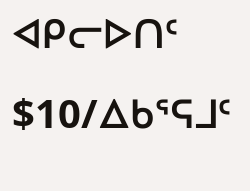ᐊᑭᓕᐅᑎᑦ $10/ᐃᑲᕐᕋᒧᑦ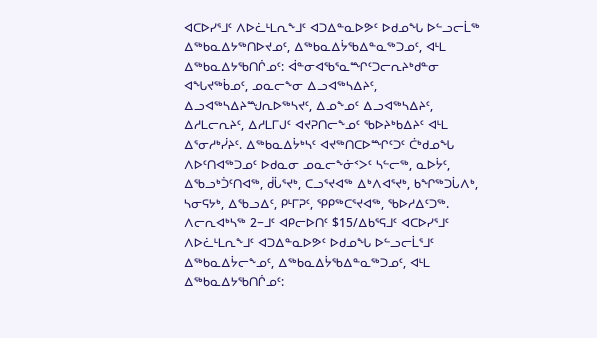ᐊᑕᐅᓯᕐᒧᑦ ᐱᐅᓛᒻᒪᕆᖕᒧᑦ ᐊᑐᐃᓐᓇᐅᕗᑦ ᐅᑯᓄᖓ ᐅᓪᓗᓕᒫᖅ ᐃᖅᑲᓇᐃᔭᖅᑎᐅᔪᓄᑦ, ᐃᖅᑲᓇᐃᔮᖃᐃᓐᓇᖅᑐᓄᑦ, ᐊᒻᒪ ᐃᖅᑲᓇᐃᔭᖃᑎᒌᓄᑦ: ᐋᓐᓂᐊᖃᕐᓇᙱᑦᑐᓕᕆᔨᒃᑯᓐᓂ ᐊᖓᔪᖅᑳᓄᑦ, ᓄᓇᓕᖕᓂ ᐃᓗᐊᖅᓴᐃᔨᑦ, ᐃᓗᐊᖅᓴᐃᔨᙳᕆᐅᖅᓴᔪᑦ, ᐃᓄᖕᓄᑦ ᐃᓗᐊᖅᓴᐃᔨᑦ, ᐃᓱᒪᓕᕆᔨᑦ, ᐃᓱᒪᒥᒍᑦ ᐊᔪᕈᑎᓕᖕᓄᑦ ᖃᐅᔨᒃᑲᐃᔨᑦ ᐊᒻᒪ ᐃᕐᓂᓱᒃᓰᔨᑦ. ᐃᖅᑲᓇᐃᔮᒃᓴᑦ ᐊᔪᖅᑎᑕᐅᙱᑦᑐᑦ ᑖᒃᑯᓄᖓ ᐱᐅᑦᑎᐊᖅᑐᓄᑦ ᐅᑯᓇᓂ ᓄᓇᓕᖕᓃᑉᐳᑦ ᓴᓪᓕᖅ, ᓇᐅᔮᑦ, ᐃᖃᓗᒃᑑᑦᑎᐊᖅ, ᑰᒑᕐᔪᒃ, ᑕᓗᕐᔪᐊᖅ ᐃᒃᐱᐊᕐᔪᒃ, ᑲᖏᖅᑐᒑᐱᒃ, ᓴᓂᕋᔭᒃ, ᐃᖃᓗᐃᑦ, ᑭᒻᒥᕈᑦ, ᕿᑭᖅᑕᕐᔪᐊᖅ, ᖃᐅᓱᐃᑦᑐᖅ.
ᐱᓕᕆᐊᒃᓴᖅ 2−ᒧᑦ ᐊᑭᓕᐅᑎᑦ $15/ᐃᑲᕐᕋᒧᑦ ᐊᑕᐅᓯᕐᒧᑦ ᐱᐅᓛᒻᒪᕆᖕᒧᑦ ᐊᑐᐃᓐᓇᐅᕗᑦ ᐅᑯᓄᖓ ᐅᓪᓗᓕᒫᕐᒧᑦ ᐃᖅᑲᓇᐃᔮᓕᖕᓄᑦ, ᐃᖅᑲᓇᐃᔮᖃᐃᓐᓇᖅᑐᓄᑦ, ᐊᒻᒪ ᐃᖅᑲᓇᐃᔭᖃᑎᒌᓄᑦ: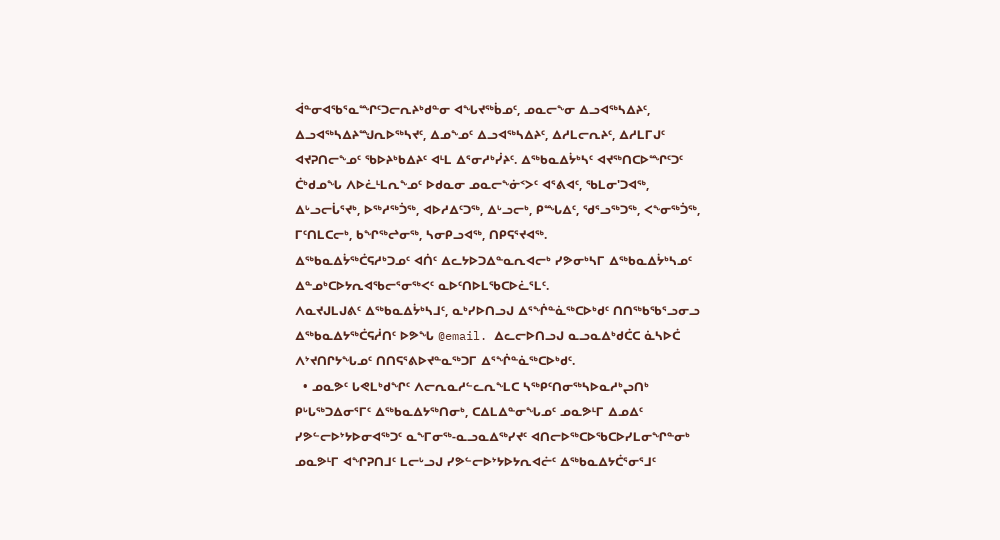ᐋᓐᓂᐊᖃᕐᓇᙱᑦᑐᓕᕆᔨᒃᑯᓐᓂ ᐊᖓᔪᖅᑳᓄᑦ, ᓄᓇᓕᖕᓂ ᐃᓗᐊᖅᓴᐃᔨᑦ, ᐃᓗᐊᖅᓴᐃᔨᙳᕆᐅᖅᓴᔪᑦ, ᐃᓄᖕᓄᑦ ᐃᓗᐊᖅᓴᐃᔨᑦ, ᐃᓱᒪᓕᕆᔨᑦ, ᐃᓱᒪᒥᒍᑦ ᐊᔪᕈᑎᓕᖕᓄᑦ ᖃᐅᔨᒃᑲᐃᔨᑦ ᐊᒻᒪ ᐃᕐᓂᓱᒃᓰᔨᑦ. ᐃᖅᑲᓇᐃᔮᒃᓴᑦ ᐊᔪᖅᑎᑕᐅᙱᑦᑐᑦ ᑖᒃᑯᓄᖓ ᐱᐅᓛᒻᒪᕆᖕᓄᑦ ᐅᑯᓇᓂ ᓄᓇᓕᖕᓃᑉᐳᑦ ᐊᕐᕕᐊᑦ, ᖃᒪᓂ'ᑐᐊᖅ, ᐃᒡᓗᓕᒑᕐᔪᒃ, ᐅᖅᓱᖅᑑᖅ, ᐊᐅᓱᐃᑦᑐᖅ, ᐃᒡᓗᓕᒃ, ᑭᙵᐃᑦ, ᖁᕐᓗᖅᑐᖅ, ᐸᖕᓂᖅᑑᖅ, ᒥᑦᑎᒪᑕᓕᒃ, ᑲᖏᖅᖠᓂᖅ, ᓴᓂᑭᓗᐊᖅ, ᑎᑭᕋᕐᔪᐊᖅ.
ᐃᖅᑲᓇᐃᔮᖅᑖᕋᓱᒃᑐᓄᑦ ᐊᑏᑦ ᐃᓚᔭᐅᑐᐃᓐᓇᕆᐊᓕᒃ ᓯᕗᓂᒃᓴᒥ ᐃᖅᑲᓇᐃᔮᒃᓴᓄᑦ ᐃᓐᓄᒃᑕᐅᔭᕆᐊᖃᓕᕐᓂᖅᐸᑦ ᓇᐅᑦᑎᐅᒪᖃᑕᐅᓛᕐᒪᑦ.
ᐱᓇᔪᒍᒪᒍᕕᑦ ᐃᖅᑲᓇᐃᔮᒃᓴᒧᑦ, ᓇᒃᓯᐅᑎᓗᒍ ᐃᕐᖐᓐᓈᖅᑕᐅᒃᑯᑦ ᑎᑎᖅᑲᖃᕐᓗᓂᓗ ᐃᖅᑲᓇᐃᔭᖅᑖᕋᓲᑎᑦ ᐅᕗᖓ @email. ᐃᓚᓕᐅᑎᓗᒍ ᓇᓗᓇᐃᒃᑯᑖᑕ ᓈᓴᐅᑖ ᐱᔾᔪᑎᒋᔭᖓᓄᑦ ᑎᑎᕋᕐᕕᐅᔪᓐᓇᖅᑐᒥ ᐃᕐᖐᓐᓈᖅᑕᐅᒃᑯᑦ.
  • ᓄᓇᕗᑦ ᒐᕙᒪᒃᑯᖏᑦ ᐱᓕᕆᓇᓱᓪᓚᕆᖕᒪᑕ ᓴᖅᑭᑦᑎᓂᖅᓴᐅᓇᓱᒃᖢᑎᒃ ᑭᒡᒐᖅᑐᐃᓂᕐᒥᑦ ᐃᖅᑲᓇᐃᔭᖅᑎᓂᒃ, ᑕᐃᒪᐃᓐᓂᖓᓄᑦ ᓄᓇᕗᒻᒥ ᐃᓄᐃᑦ ᓯᕗᓪᓕᐅᔾᔭᐅᓂᐊᖅᑐᑦ ᓇᖕᒥᓂᖅ-ᓇᓗᓇᐃᖅᓯᔪᑦ ᐊᑎᓕᐅᖅᑕᐅᖃᑕᐅᓯᒪᓂᖏᓐᓂᒃ ᓄᓇᕗᒻᒥ ᐊᖏᕈᑎᒧᑦ ᒪᓕᒡᓗᒍ ᓯᕗᓪᓕᐅᔾᔭᐅᔭᕆᐊᓖᑦ ᐃᖅᑲᓇᐃᔭᑖᕐᓂᕐᒧᑦ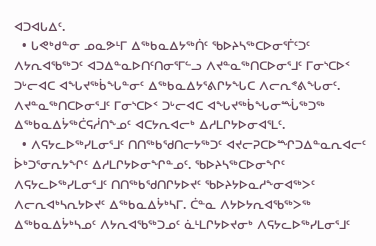ᐊᑐᐊᒐᐃᑦ.
  • ᒐᕙᒃᑯᓐᓂ ᓄᓇᕗᒻᒥ ᐃᖅᑲᓇᐃᔭᖅᑏᑦ ᖃᐅᔨᓴᖅᑕᐅᓂᕐᒦᑦᑐᑦ ᐱᔭᕆᐊᖃᖅᑐᑦ ᐊᑐᐃᓐᓇᐅᑎᑦᑎᓂᕐᒥᓪᓗ ᐱᔪᓐᓇᖅᑎᑕᐅᓂᕐᒧᑦ ᒥᓂᔅᑕᐅᑉ ᑐᒡᓕᐊᑕ ᐊᖓᔪᖅᑳᖓᓐᓂᑦ ᐃᖅᑲᓇᐃᔭᕐᕕᒋᔭᖓᑕ ᐱᓕᕆᕝᕕᖓᓂᑦ. ᐱᔪᓐᓇᖅᑎᑕᐅᓂᕐᒧᑦ ᒥᓂᔅᑕᐅᑉ ᑐᒡᓕᐊᑕ ᐊᖓᔪᖅᑳᖓᓂᙶᖅᑐᖅ ᐃᖅᑲᓇᐃᔮᖅᑖᕋᓲᑎᖕᓄᑦ ᐊᑕᔭᕆᐊᓕᒃ ᐃᓱᒪᒋᔭᐅᓂᐊᕐᒪᑦ.
  • ᐱᕋᔭᓚᐅᖅᓯᒪᓂᕐᒧᑦ ᑎᑎᖅᑲᖁᑎᓕᔭᖅᑐᑦ ᐊᔪᓕᕈᑕᐅᙱᑐᐃᓐᓇᕆᐊᓕᑦ ᐆᒃᑐᕐᓂᕆᔭᖏᑦ ᐃᓱᒪᒋᔭᐅᓂᖏᓐᓄᑦ. ᖃᐅᔨᓴᖅᑕᐅᓂᖏᑦ ᐱᕋᔭᓚᐅᖅᓯᒪᓂᕐᒧᑦ ᑎᑎᖅᑲᖁᑎᒋᔭᐅᔪᑦ ᖃᐅᔨᔭᐅᓇᓱᖕᓂᐊᖅᐳᑦ ᐱᓕᕆᐊᒃᓴᕆᔭᐅᔪᑦ ᐃᖅᑲᓇᐃᔮᒃᓴᒥ. ᑖᓐᓇ ᐱᔭᐅᔭᕆᐊᖃᖅᐳᖅ ᐃᖅᑲᓇᐃᔮᒃᓴᓄᑦ ᐱᔭᕆᐊᖃᖅᑐᓄᑦ ᓈᒻᒪᒋᔭᐅᔪᓂᒃ ᐱᕋᔭᓚᐅᖅᓯᒪᓂᕐᒧᑦ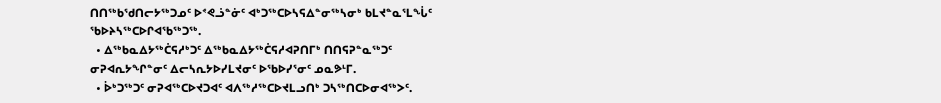ᑎᑎᖅᑲᖁᑎᓕᔭᖅᑐᓄᑦ ᐅᕝᕙᓘᓐᓃᑦ ᐊᒃᑐᖅᑕᐅᓴᕋᐃᓐᓂᖅᓴᓂᒃ ᑲᒪᔪᓐᓇᕐᒪᖔᑦ ᖃᐅᔨᓴᖅᑕᐅᒋᐊᖃᖅᑐᖅ.
  • ᐃᖅᑲᓇᐃᔭᖅᑖᕋᓱᒃᑐᑦ ᐃᖅᑲᓇᐃᔭᖅᑖᕋᓱᐊᕈᑎᒥᒃ ᑎᑎᕋᕈᓐᓇᖅᑐᑦ ᓂᕈᐊᕆᔭᖏᓐᓂᑦ ᐃᓕᓴᕆᔭᐅᓯᒪᔪᓂᑦ ᐅᖃᐅᓯᕐᓂᑦ ᓄᓇᕗᒻᒥ.
  • ᐆᒃᑐᖅᑐᑦ ᓂᕈᐊᖅᑕᐅᔪᑐᐊᑦ ᐊᐱᖅᓱᖅᑕᐅᔪᒪᓗᑎᒃ ᑐᓴᖅᑎᑕᐅᓂᐊᖅᐳᑦ.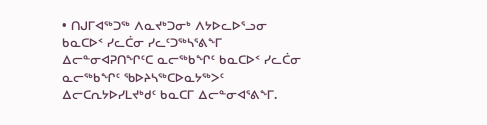• ᑎᒍᒥᐊᖅᑐᖅ ᐱᓇᔪᒃᑐᓂᒃ ᐱᔭᐅᓚᐅᕐᓗᓂ ᑲᓇᑕᐅᑉ ᓯᓚᑖᓂ ᓯᓚᑦᑐᖅᓴᕐᕕᖕᒥ ᐃᓕᓐᓂᐊᕈᑎᖏᑦᑕ ᓇᓕᖅᑲᖏᑦ ᑲᓇᑕᐅᑉ ᓯᓚᑖᓂ ᓇᓕᖅᑲᖏᑦ ᖃᐅᔨᓴᖅᑕᐅᓇᔭᖅᐳᑦ ᐃᓕᑕᕆᔭᐅᓯᒪᔪᒃᑯᑦ ᑲᓇᑕᒥ ᐃᓕᓐᓂᐊᕐᕕᖕᒥ.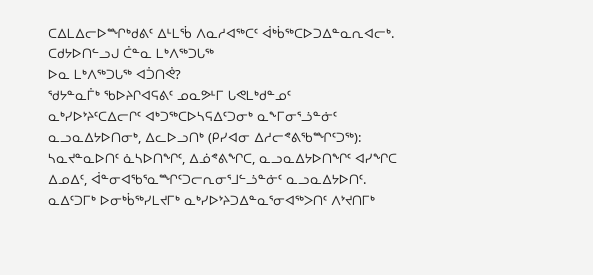ᑕᐃᒪᐃᓕᐅᙱᒃᑯᕕᑦ ᐃᒻᒪᖄ ᐱᓇᓱᐊᖅᑕᑦ ᐋᒃᑳᖅᑕᐅᑐᐃᓐᓇᕆᐊᓕᒃ.
ᑕᑯᔭᐅᑎᓪᓗᒍ ᑖᓐᓇ ᒪᒃᐱᖅᑐᒐᖅ
ᐅᓇ ᒪᒃᐱᖅᑐᒐᖅ ᐊᑑᑎᕚ?
ᖁᔭᓐᓇᒦᒃ ᖃᐅᔨᒋᐊᕋᕕᑦ ᓄᓇᕗᒻᒥ ᒐᕙᒪᒃᑯᓐᓄᑦ
ᓇᒃᓯᐅᔾᔨᑦᑕᐃᓕᒋᑦ ᐊᒃᑐᖅᑕᐅᓴᕋᐃᑦᑐᓂᒃ ᓇᖕᒥᓂᕐᓘᓐᓃᑦ ᓇᓗᓇᐃᔭᐅᑎᓂᒃ, ᐃᓚᐅᓗᑎᒃ (ᑭᓯᐊᓂ ᐃᓱᓕᕝᕕᖃᙱᑦᑐᖅ): ᓴᓇᔪᓐᓇᐅᑎᑦ ᓈᓴᐅᑎᖏᑦ, ᐃᓅᕝᕕᖏᑕ, ᓇᓗᓇᐃᔭᐅᑎᖏᑦ ᐊᓯᖏᑕ ᐃᓄᐃᑦ, ᐋᓐᓂᐊᖃᕐᓇᙱᑦᑐᓕᕆᓂᕐᒧᓪᓘᓐᓃᑦ ᓇᓗᓇᐃᔭᐅᑎᑦ. ᓇᐃᑦᑐᒥᒃ ᐅᓂᒃᑳᖅᓯᒪᔪᒥᒃ ᓇᒃᓯᐅᔾᔨᑐᐃᓐᓇᕐᓂᐊᖅᐳᑎᑦ ᐱᔾᔪᑎᒥᒃ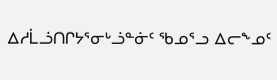ᐃᓱᒫᓘᑎᒋᔭᕐᓂᒡᓘᓐᓃᑦ ᖃᓄᕐᓗ ᐃᓕᖕᓄᑦ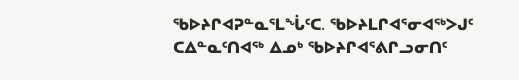ᖃᐅᔨᒋᐊᕈᓐᓇᕐᒪᖔᑦᑕ. ᖃᐅᔨᒪᒋᐊᕐᓂᐊᖅᐳᒍᑦ ᑕᐃᓐᓇᑦᑎᐊᖅ ᐃᓄᒃ ᖃᐅᔨᒋᐊᕐᕕᒋᓗᓂᑎᑦ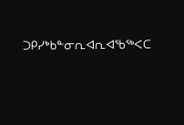ᑐᑭᓯᒃᑲᓐᓂᕆᐊᕆᐊᖃᖅᐸᑕ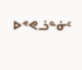ᐅᕝᕙᓘᓐᓃᑦ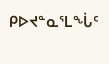ᑭᐅᔪᓐᓇᕐᒪᖔᑦ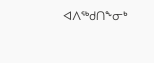ᐊᐱᖅᑯᑎᖕᓂᒃ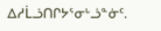ᐃᓱᒫᓘᑎᒋᔭᕐᓂᒡᓘᓐᓃᑦ.